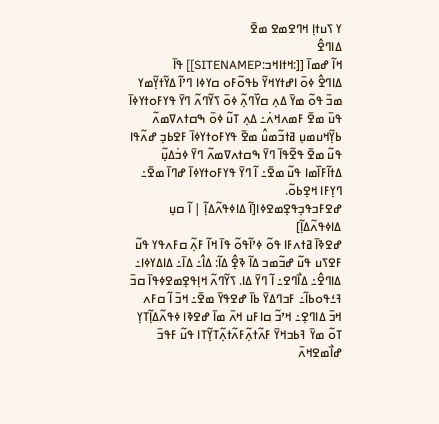ߌ ߖߎߙߊ߲ ߞߣߐߘߐ ߘߐ߫
ߡߊߣߐ߮
ߞߊ߬ ߝߘߊ߫ [[:ߞߙߊߞߏ:SITENAMEP]] ߟߊ߫
ߡߊߣߐ߮ ߦߋ߫ ߊߝߙߌߞߌ߬ ߕߟߋ߬ߓߋ ߛߌߦߊ ߣߴߊ߬ ߡߌ߬ߙߌ߲߬ߘߌ ߘߏ߫ ߟߋ߬ ߘߌ߫ ߡߍ߲ ߛߌ߰ߣߍ߲߬ ߦߋ߫ ߖߌ߬ߣߍ߬ ߣߌ߫ ߟߌߓߋߙߌߦߊ߫ ߟߎ߫ ߘߐ߫ ߓߘߍߞߍ߭߸ ߡߍ߲ ߠߎ߬ ߦߋ߫ ߒߛߙߍߜߘߍ߬ ߕߌ߲߬ߞߎߘߎ߲ ߥߙߏ߬ߘߎ߮ ߘߐ߫ ߟߌߓߋߙߌߦߊ߫ ߓߐߕߏ߲ ߝߍ߬ߟߊ ߟߎ߬ ߘߐ߫ ߟߐ߬ߟߊ߫ ߣߌ߫ ߒߛߙߍߜߘߍ߬ ߣߌ߫ ߦߏ߭ߡߎ߲߬ ߡߙߊ߬ߓߊ߰ߘߊ ߟߎ߬ ߘߐ߫߸ ߊ߬ ߣߌ߫ ߟߌߓߋߙߌߦߊ߫ ߝߣߊ߫ ߘߐ߫߸ ߣߌ߲ߓߊ ߞߐ߲ߕߋ߬.
ߝߐߓߏߟߏ߲ߟߐ߲ߘߐߦߊ[ߊ߬ ߡߊߦߟߍ߬ߡߊ߲߬ | ߊ߬ ߛߎ߲ ߡߊߦߟߍ߬ߡߊ߲߬]
ߝߐߢߊ߫ ߥߙߍߓߊ ߟߋ߬ ߦߴߊ߬ߟߋ߬ ߟߊ߫ ߞߊ߬ ߓߍ߲߬ ߛߓߍߟߌ ߟߎ߬ ߓߐߖߎ ߟߎ߬ ߝߏ߬ߘߏ ߡߊ߬ ߢߐ߲߮ ߡߊ߬: ߡߊ߮߸ ߡߊ߫߸ ߡߊߡߌߦߊ߸ ߡߊߣߐ߮߸ ߡߊ߯ߣߐ߸ ߊ߬ ߣߌ߫ ߡߊ. ߖߌ߬ߣߍ߬ ߞߊ߲ߟߐ߲ߘߐߦߟߊ߫ ߛߏ߫ ߔߑߟߋߕߊ߬߸ ߓߏߣߡߌ߫ ߕߊ߫ ߝߐߟߌ߫ ߘߐ߫߸ ߞߏ߫ ߊ߬ ߛߓߍ ߞߏ߫ ߡߊߣߐ߲߸ ߞߴߏ߬ ߛߊߓߎ ߞߍ߫ ߘߊ߫ ߝߐߢߊ ߦߟߍ߬ߡߊ߲߬ߠߌ߲ ߠߋ߬ ߘߌ߫ ߔߕߏߞߌ߫ ߓߍ߬ߙߍ߲߬ߓߍ߬ߙߍ߲߬ߠߌ߲߬ߠߊ ߟߎ߬ ߓߟߏ߫ ߝߊ߯ߘߐߞߍ߫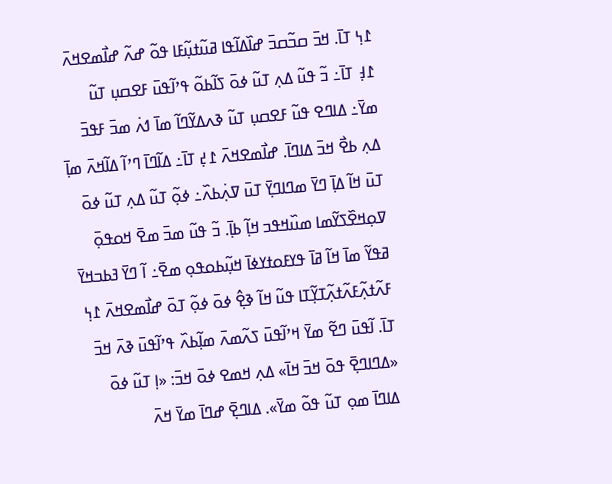߁߆߲ ߠߊ߫. ߞߏ߫ ߛߏ߬ߛߏ߫ ߝߊ߰ߡߊ߬ߟߊ ߥߎ߬ߙߎ߲߬ߓߊ ߟߋ߬ ߝߍ߬ ߝߊ߯ߘߐߞߍ߫ ߁߃߲ ߠߊ߫߸ ߏ߬ ߟߎ߬ ߡߍ߲ ߠߎ߬ ߦߋ߫ ߖߊ߬ߕߋ߬ ߟߴߊ߬ߟߎ߫ ߓߐߛߎ߲ ߠߎ߬ ߘߌ߫߸ ߡߊߣߐ ߟߎ߬ ߓߐߛߎ߲ ߠߎ߬ ߢߍߡߌ߬ߣߊ߬ ߘߊ߫ ߗߍ߭ ߘߏ߫ ߓߟߏ߫ ߡߍ߲ ߕߐ߯ ߞߏ߫ ߡߊߣߊ߫. ߝߊ߯ߘߐߞߍ߫ ߁߄߲ ߠߊ߫߸ ߡߊ߬ߣߊ߫ ߣߴߊ߬ ߡߊ߬ߞߍ߫ ߘߊ߲߫ ߠߎ߫ ߞߊ߬ ߡߊ߲߫ ߣߌ߫ ߘߣߊߣߌ߲߫ ߠߎ߫ ߜߍ߲߭ߕߍ߰߸ ߦߋ߲߬ ߠߎ߬ ߡߍ߲ ߠߎ߬ ߦߋ߫ ߜߋ߲ߞߐ߰ߖߌ߬ߘߊ ߘߎ߰ߞߟߏ ߞߊ߲߬ ߕߊ߲߫. ߏ߬ ߟߎ߬ ߘߏ߫ ߘߐ߫ ߞߋߟߋ߲߫ ߥߟߌ߬ ߘߊ߫ ߞߊ߬ ߥߊ߫ ߟߌߓߋߙߌߦߊ߫ ߞߎ߲߬ߕߋߟߋ߲ ߘߐ߫߸ ߊ߬ ߣߌ߫ ߔߕߏߞߌ߫ ߓߍ߬ߙߍ߲߬ߓߍ߬ߙߍ߲߬ߠߌ߲߬ߠߊ ߟߎ߬ ߞߊ߬ ߢߐ߲߮ ߦߋ߫ ߦߋ߲߬ ߠߋ߫ ߝߊ߯ߘߐߞߍ߫ ߁߆߲ ߠߊ߫. ߊ߬ߟߎ߫ ߣߐ߬ ߘߌ߫ ߞߴߊ߬ߟߎ߫ ߖߍ߬ߘߍ߫ ߘߊ߲߬ߕߍ߰ ߟߴߊ߬ߟߎ߫ ߢߍ߫ ߞߏ߫ «ߡߣߊߣߐ߲߫ ߟߋ߫ ߞߏ߫ ߞߊ߫» ߡߍ߲ ߞߘߐ ߦߋ߫ ߞߏ߫: «ߊ߲ ߠߎ߬ ߦߋ߫ ߡߊߣߊ߫ ߘߋ߲ ߠߎ߬ ߟߋ߬ ߘߌ߫». ߡߊߣߐ߲߫ ߝߣߊ߫ ߘߌ߫ ߞߍ߫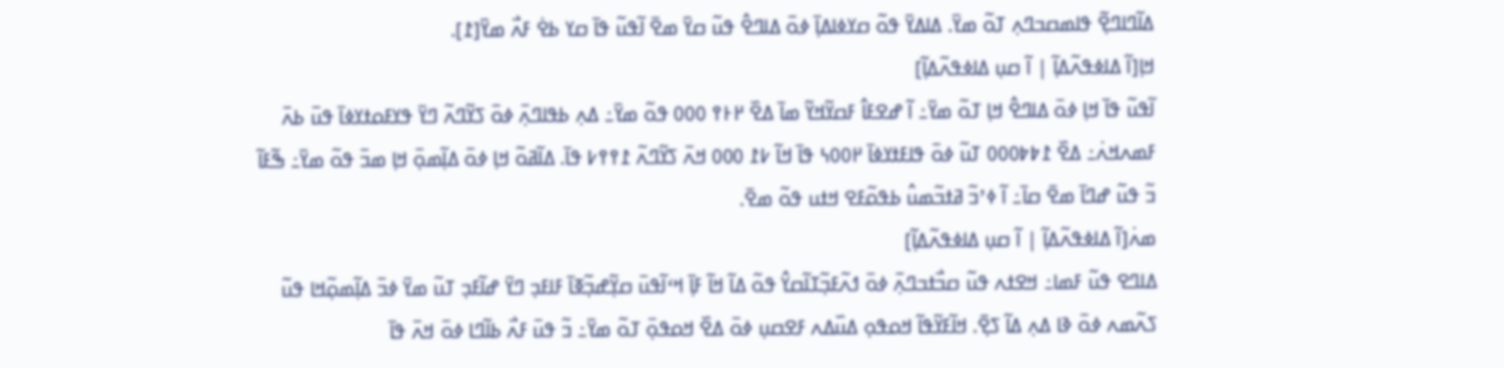ߡߊ߬ߣߊߣߐ߲߬ ߟߊߘߛߏߣߍ߲ ߠߋ߬ ߘߌ߫. ߡߊߡߌ߫ ߟߋ߬ ߛߌߦߊߡߊ߲߫ ߦߋ߫ ߡߊߣߐ߮ ߟߎ߬ ߛߌ߫ ߘߐ߫ ߊ߬ߟߎ߬ ߟߊ߫ ߛߌ ߕߐ߭ ߓߍ߯ ߘߌ߫[߁].
ߞߊ߲[ߊ߬ ߡߊߦߟߍ߬ߡߊ߲߬ | ߊ߬ ߛߎ߲ ߡߊߦߟߍ߬ߡߊ߲߬]
ߊ߬ߟߎ߬ ߟߊ߫ ߞߊ߲ ߦߋ߫ ߡߊߣߐ߮ ߞߊ߲ ߠߋ߬ ߘߌ߫߸ ߊ߬ ߝߐߓߊ߮ ߓߛߌ߬ߞߌ߬ ߘߊ߫ ߡߐ߰ ߂߅߉ ߀߀߀ ߟߋ߬ ߘߌ߫߸ ߡߍ߲ ߕߟߊߣߍ߲߫ ߦߋ߫ ߖߌ߬ߣߍ߬ ߣߌ߫ ߟߌߓߋߙߌߦߊ߫ ߟߎ߫ ߕߍ߫ ߓߘߍߞߍ߭߸ ߡߐ߰ ߁߈߈߀߀߀ ߠߎ߬ ߦߋ߫ ߟߊߓߙߌߦߊ߫ ߂߀߀߆ ߟߊ߫ ߞߊ߬ ߇߁ ߀߀߀ ߞߍ߫ ߖߌ߬ߣߍ߬ ߁߉߉߇ ߟߊ߫. ߡߊ߬ߥߋ߬ ߞߊ߲ ߦߋ߫ ߡߊ߲߬ߘߋ߲߫ ߞߊ߲ ߘߏ߫ ߟߋ߬ ߘߌ߫߸ ߒ߬ߓߊ߬ ߏ߬ ߟߎ߬ ߝߣߊ߫ ߘߐ߫ ߛߊ߫߸ ߊ߬ ߦߴߏ߬ ߥߙߏ߬ߘߎ߮ ߕߟߋ߬ߓߐ ߞߙߎ ߟߋ߬ ߘߐ߫.
ߘߍ߭[ߊ߬ ߡߊߦߟߍ߬ߡߊ߲߬ | ߊ߬ ߛߎ߲ ߡߊߦߟߍ߬ߡߊ߲߬]
ߡߊߣߐ ߟߎ߬ ߓߘߊ߸ ߞߐߙߍ ߟߎ߬ ߛߏ߯ߙߏߣߍ߲߫ ߦߋ߫ ߗߍ߬ߓߏ߲߬ߠߊ߬ߛߌ߮ ߟߋ߬ ߡߊ߬ ߞߊ߬ ߓߊ߲߫ ߞߵߊ߬ߟߎ߫ ߛߌ߲߬ߝߏ߲߬ߧߊ߫ ߓߊߓߏ߲ ߣߌ߫ ߝߊ߬ߓߏ߲ ߠߎ߬ ߘߌ߫ ߦߏ߫ ߡߊ߲߬ߘߋ߲߬ߞߊ ߟߎ߬ ߖߍ߬ߘߍ ߦߋ߫ ߢߊ ߡߍ߲ ߡߊ߬ ߖߐ߲߫. ߞߊ߬ߓߌ߬ߟߊ߬ ߞߋߟߋ߲ ߡߎ߰ߡߍ ߓߐߛߎ߲ ߦߋ߫ ߡߐ߰ ߞߋߟߋ߲߫ ߠߋ߬ ߘߌ߫߸ ߏ߬ ߟߎ߫ ߓߍ߯ ߕߊ߬ߣߊ ߦߋ߫ ߞߍ߫ ߟߊ߫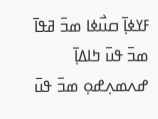ߓߌߦߊ߲߫ ߛߎ߯ߦߊ ߘߏ߫ ߥߟߊ߫ ߘߏ߫ ߟߎ߫ ߤߊߡߊ߲߫ ߝߍߘߍ߲ߝߋ߲ ߘߏ߫ ߟߎ߫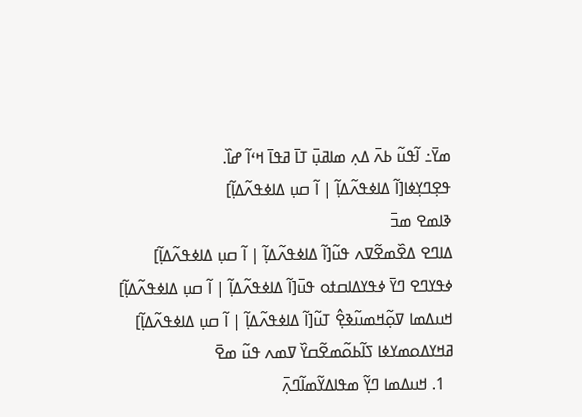ߘߌ߫߸ ߊ߬ߟߎ߬ ߕߍ߫ ߡߍ߲ ߘߊߥߎ߲߫ ߠߊ߫ ߥߟߊ߫ ߞߵߊ߬ ߝߊ߰.
ߟߐ߲ߣߌ߲ߦߊ[ߊ߬ ߡߊߦߟߍ߬ߡߊ߲߬ | ߊ߬ ߛߎ߲ ߡߊߦߟߍ߬ߡߊ߲߬]
ߢߊߘߐ ߘߏ߫
ߡߊߣߐ ߡߐ߰ߘߐ߬ߜߍ ߟߎ߬[ߊ߬ ߡߊߦߟߍ߬ߡߊ߲߬ | ߊ߬ ߛߎ߲ ߡߊߦߟߍ߬ߡߊ߲߬]
ߦߟߌߣߐ ߣߌ߫ ߦߟߌߡߊߛߙߋ ߟߎ߫[ߊ߬ ߡߊߦߟߍ߬ߡߊ߲߬ | ߊ߬ ߛߎ߲ ߡߊߦߟߍ߬ߡߊ߲߬]
ߞߎߡߘߊ ߜߋ߲߬ߞߘߎ߬ߢߐ߲߮ ߠߎ߬[ߊ߬ ߡߊߦߟߍ߬ߡߊ߲߬ | ߊ߬ ߛߎ߲ ߡߊߦߟߍ߬ߡߊ߲߬]
ߥߞߌߡߋߘߌߦߊ ߖߊ߬ߕߋ߬ߘߐ߬ߛߌ߰ ߜߘߍ ߟߎ߬ ߘߐ߫
  1. ߞߎߡߘߊ ߣߌ߲߬ ߘߟߊߡߌ߬ߘߊ߬ߣߍ߲߫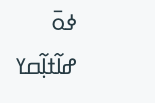ߦߋ߫ ߝߊ߬ߙߊ߲߬ߛߌ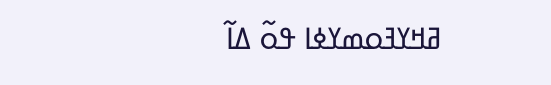ߥߞߌߔߋߘߌߦߊ ߟߋ߬ ߡߊ߬